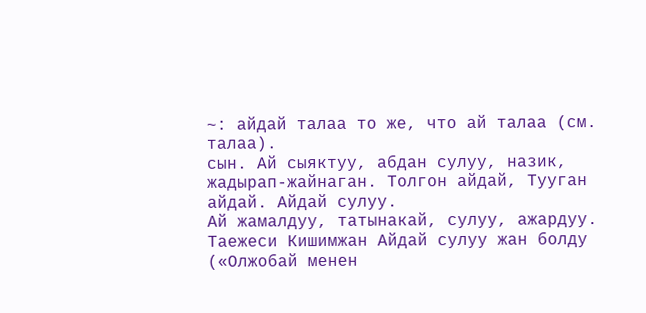~: айдай талаа то же, что ай талаа (см. талаа).
сын. Ай сыяктуу, абдан сулуу, назик, жадырап-жайнаган. Толгон айдай, Тууган айдай. Айдай сулуу.
Ай жамалдуу, татынакай, сулуу, ажардуу. Таежеси Кишимжан Айдай сулуу жан болду («Олжобай менен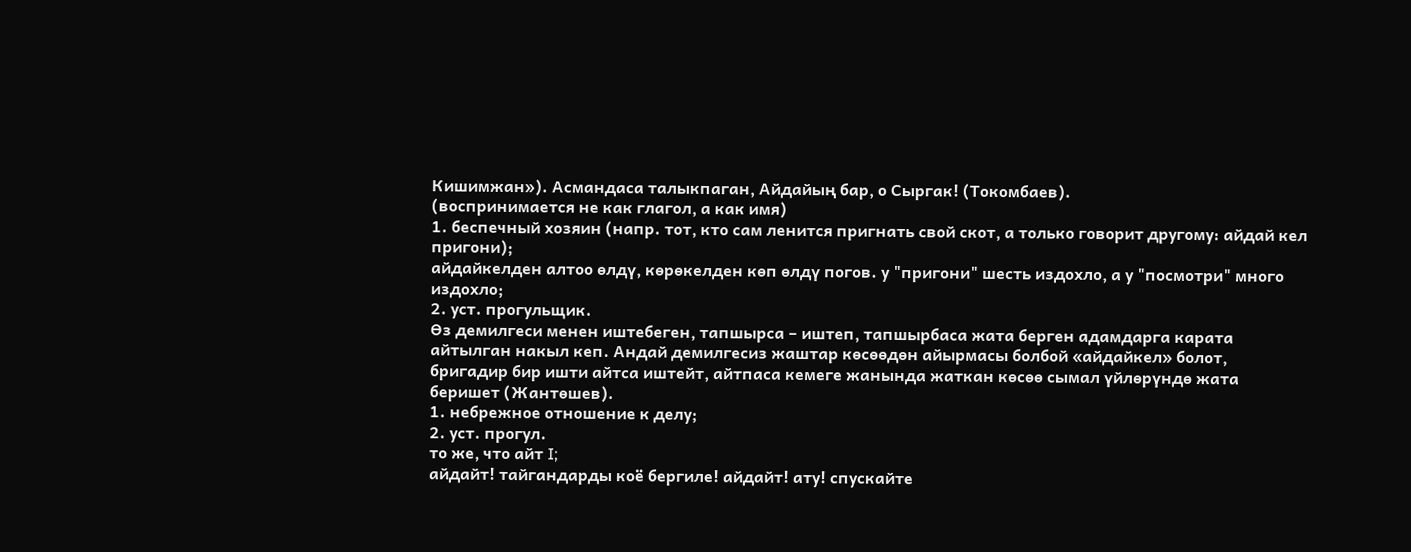Кишимжан»). Асмандаса талыкпаган, Айдайың бар, о Сыргак! (Токомбаев).
(воспринимается не как глагол, а как имя)
1. беспечный хозяин (напр. тот, кто сам ленится пригнать свой скот, а только говорит другому: айдай кел пригони);
айдайкелден алтоо өлдү, көрөкелден көп өлдү погов. у "пригони" шесть издохло, а у "посмотри" много издохло;
2. уст. прогульщик.
Өз демилгеси менен иштебеген, тапшырса – иштеп, тапшырбаса жата берген адамдарга карата айтылган накыл кеп. Андай демилгесиз жаштар көсөөдөн айырмасы болбой «айдайкел» болот, бригадир бир ишти айтса иштейт, айтпаса кемеге жанында жаткан көсөө сымал үйлөрүндө жата беришет (Жантөшев).
1. небрежное отношение к делу;
2. уст. прогул.
то же, что айт I;
айдайт! тайгандарды коё бергиле! айдайт! ату! спускайте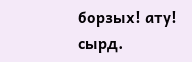борзых! ату!
сырд.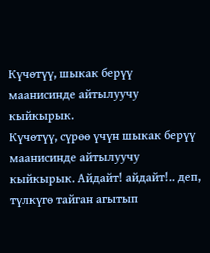Күчөтүү, шыкак берүү маанисинде айтылуучу кыйкырык.
Күчөтүү, сүрөө үчүн шыкак берүү маанисинде айтылуучу кыйкырык. Айдайт! айдайт!.. деп, түлкүгө тайган агытып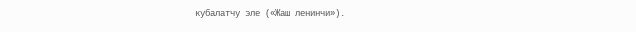кубалатчу эле («Жаш ленинчи»).